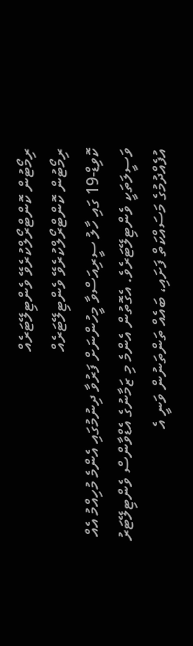ރިމޯޓުން ކޮންޓްރޯލްކުރެވޭ ވެންޓިލޭޓަރެއް
ރިމޯޓުން ކޮންޓްރޯލްކުރެވޭ ވެންޓިލޭޓަރެއް
ކޮވިޑް-19 ގައި ހާލު ސީރިއަސްވާ މީހުންނަށް ފަރުވާ ދިނުމުގައި އެންމެ މުހިއްމު އެއް ވަސީލަތަކީ ވެންޓިލޭޓަރެވެ. އެގޮތުން އެންމެ މި ޒަމާނުގެ އެޑްވާންސް ވެންޓިލޭޓަރު އުފެއްދުމުގެ މަސައްކަތް ފަށައި، ބައެއް ތަންތަނުން ވަނީ އެ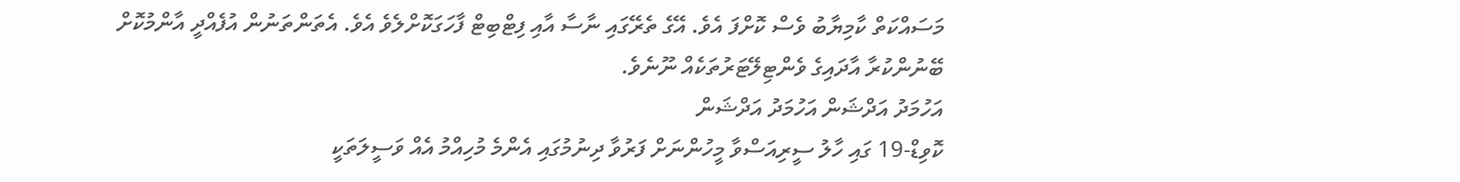މަސައްކަތް ކާމިޔާބު ވެސް ކޮށްފަ އެވެ. އޭގެ ތެރޭގައި ނާސާ އާއި ފިޓްބިޓް ފާހަގަކޮށްލެވެ އެވެ. އެތަންތަނުން އުފެއްދީ އާންމުކޮށް ބޭނުންކުރާ އާދައިގެ ވެންޓިލޭޓަރުތަކެއް ނޫނެވެ.
އަހުމަދު އަދްޝަން އަހުމަދު އަދްޝަން
ކޮވިޑް-19 ގައި ހާލު ސީރިއަސްވާ މީހުންނަށް ފަރުވާ ދިނުމުގައި އެންމެ މުހިއްމު އެއް ވަސީލަތަކީ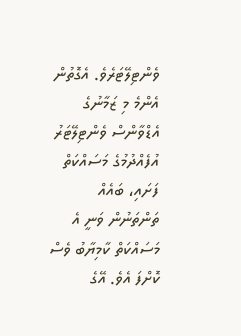ވެންޓިލޭޓަރެވެ. އެގޮތުން އެންމެ މި ޒަމާނުގެ އެޑްވާންސް ވެންޓިލޭޓަރު އުފެއްދުމުގެ މަސައްކަތް ފަށައި، ބައެއް ތަންތަނުން ވަނީ އެ މަސައްކަތް ކާމިޔާބު ވެސް ކޮށްފަ އެވެ. އޭގެ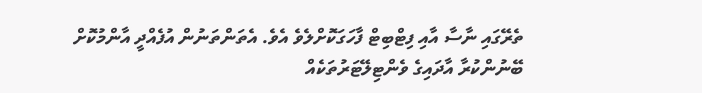ތެރޭގައި ނާސާ އާއި ފިޓްބިޓް ފާހަގަކޮށްލެވެ އެވެ. އެތަންތަނުން އުފެއްދީ އާންމުކޮށް ބޭނުންކުރާ އާދައިގެ ވެންޓިލޭޓަރުތަކެއް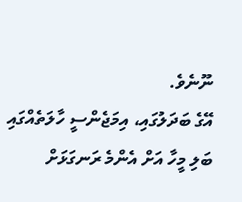ނޫނެވެ.
އޭގެ ބަދަލުގައި، އިމަޖެންސީ ހާލަތެއްގައި ބަލި މީހާ އަށް އެންމެ ރަނގަޅަށް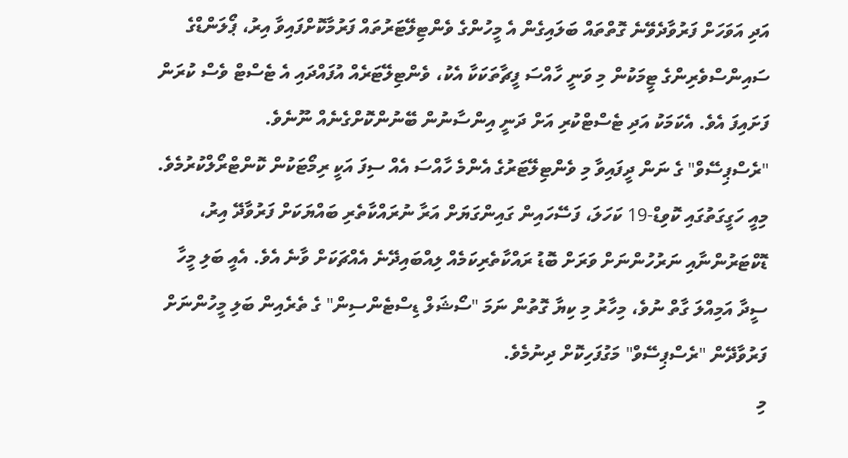އަދި އަވަހަށް ފަރުވާދެވޭނެ ގޮތްތައް ބަލައިގެން އެ މީހުންގެ ވެންޓިލޭޓަރުތައް ފަރުމާކޮށްފައިވާ އިރު، ޕޯލަންޑްގެ ސައިންސްވެރިންގެ ޓީމަކުން މި ވަނީ ހާއްސަ ފީޗާތަކަކާ އެކު، ވެންޓިލޭޓަރެއް އުފައްދައި އެ ޓެސްޓް ވެސް ކުރަން ފަށައިފަ އެވެ. އެކަމަކު އަދި ޓެސްޓްކުރި އަށް ދަނީ އިންސާނުން ބޭނުންކޮށްގެނެއް ނޫނެވެ.
"ރެސްޕިސޭވް" ގެ ނަން ދީފައިވާ މި ވެންޓިލޭޓަރުގެ އެންމެ ހާއްސަ އެއް ސިފަ އަކީ ރިމޯޓަކުން ކޮންޓްރޯލްކުރުމެވެ. މިއީ ހަގީގަތުގައި ކޮވިޑް-19 ކަހަލަ، ފަސޭހައިން ގައިންގަޔަށް އަރާ ނުރައްކާތެރި ބައްޔަކަށް ފަރުވާދޭ އިރު، ޑޮކްޓަރުންނާއި ނަރުހުންނަށް ވަރަށް ބޮޑު ރައްކާތެރިކަމެއް ލިއްބައިދޭނެ އެއްޗަކަށް ވާނެ އެވެ. އެއީ ބަލި މީހާ ސީދާ އަމިއްލަ ގާތް ނުވެ، މިހާރު މި ކިޔާ ގޮތުން ނަމަ "ސޯޝަލް ޑިސްޓެންސިން" ގެ ތެރެއިން ބަލި މީހުންނަށް ފަރުވާދޭން "ރެސްޕިސޭވް" މަގުފަހިކޮށް ދިނުމެވެ.
މި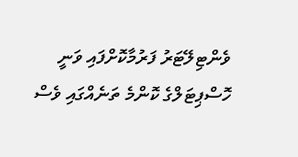ވެންޓިލޭޓަރު ފަރުމާކޮށްފައި ވަނީ ހޮސްޕިޓަލްގެ ކޮންމެ ތަނެއްގައި ވެސް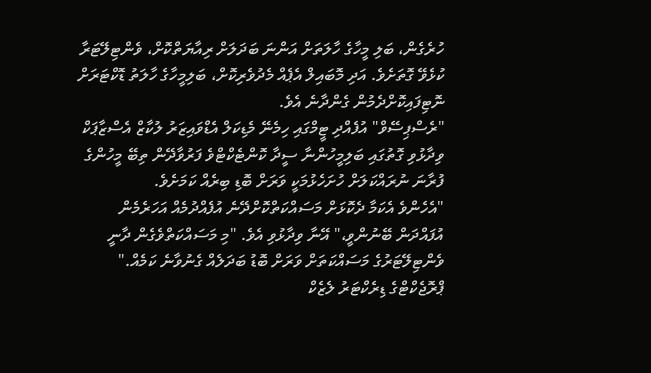ހުރެގެން، ބަލި މީހާގެ ހާލަތަށް އަންނަ ބަދަލަށް ރިއާޔަތްކޮށް، ވެންޓިލޭޓަރާ ކުޅެވޭ ގޮތަށެވެ. އަދި މޮބައިލް އެޕެއް މެދުވެރިކޮށް، ބަލިމީހާގެ ހާލަތު ޑޮކްޓަރަށް ނޮޓިފައިކޮށްދެމުން ގެންދާނެ އެވެ.
"ރެސްޕިސޭވް" އުފެއްދި ޓީމްގައި ހިމެނޭ މެޑިކަލް އެޑްވައިޒަރު ލުކާޒް އެސްޒާޕަކް ވިދާޅުވި ގޮތުގައި ބަލިމީހުންނާ ސީދާ ކޮންޓެކްޓްވެ ފަރުވާދޭން ތިބޭ މީހުންގެ ފުރާނަ ނުރައްކަލަށް ހުށަހެޅުމަކީ ވަރަށް ބޮޑި ބިރެއް ކަމަށެވެ.
"އެހެންވެ އެކަމާ ދެކޮޅަށް މަސައްކަތްކޮށްދޭނެ އުފެއްދުމެއް އަހަރެމެން އުފައްދަން ބޭނުންވީ،" އޭނާ ވިދާޅުވި އެވެ. "މި މަސައްކަތްވެގެން ދާނީ ވެންޓިލޭޓަރުގެ މަސައްކަތަށް ވަރަށް ބޮޑު ބަދަލެއް ގެނުވާނެ ކަމެއް."
ޕްރޮޖެކްޓްގެ ޑިރެކްޓަރު ލެޒެކް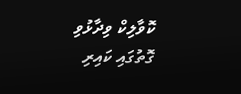ކޮވާލިކް ވިދާޅުވި ގޮތުގައި ކައިރި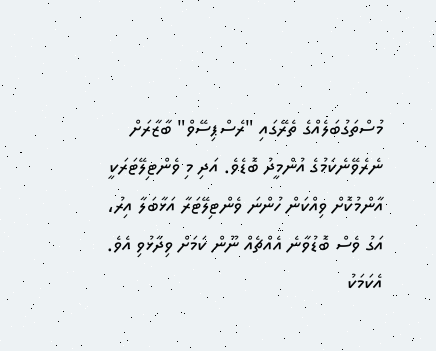މުސްތަގުބަލެއްގެ ތެރޭގައި "ރެސްޕިސޭވް" ބާޒާރަށް ނެރެވޭނެކަމުގެ އުންމީދު ބޮޑެވެ. އަދި މި ވެންޓިލޭޓަރަކީ އާންމުކޮށް ވިއްކަން ހުންނަ ވެންޓިލޭޓަރާ އަޅާބަލާ އިރު، އަގު ވެސް ބޮޑުވާނެ އެއްޗެއް ނޫން ކަމަށް ވިދާޅުވި އެވެ.
އެކަމަކު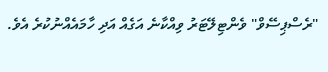"ރެސްޕިސޭވް" ވެންޓިލޭޓަރު ވިއްކާނެ އަގެއް އަދި ހާމައެއްނުކުރެ އެވެ.